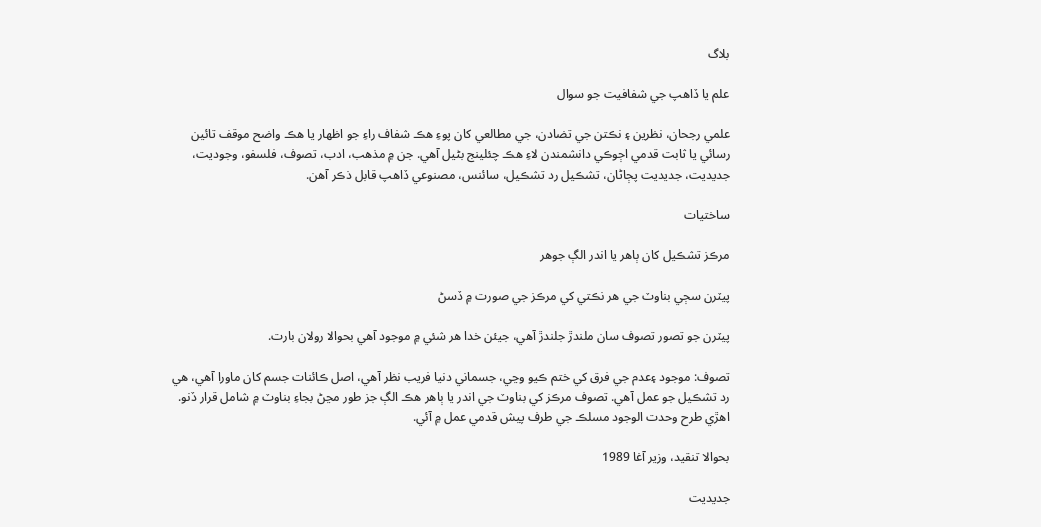بلاگ

علم يا ڏاهپ جي شفافيت جو سوال

علمي رجحان، نظرين ۽ نڪتن جي تضادن، جي مطالعي کان پوءِ هڪ شفاف راءِ جو اظهار يا هڪ واضح موقف تائين رسائي يا ثابت قدمي اڄوڪي دانشمندن لاءِ هڪ چئلينج بڻيل آهي. جن ۾ مذهب، ادب، تصوف، فلسفو، وجوديت، جديديت، جديديت پڄاڻان، تشڪيل رد تشڪيل، سائنس، مصنوعي ڏاهپ قابل ذڪر آهن.

ساختيات

مرڪز تشڪيل کان ٻاھر يا اندر الڳ جوهر

پيٽرن سڄي بناوٽ جي هر نڪتي کي مرڪز جي صورت ۾ ڏسڻ

پيٽرن جو تصور تصوف سان ملندڙ جلندڙ آهي، جيئن خدا هر شئي ۾ موجود آهي بحوالا رولان بارت.

تصوف: موجود ۽عدم جي فرق کي ختم ڪيو وڃي، جسماني دنيا فريب نظر آهي، اصل ڪائنات جسم کان ماورا آهي، هي رد تشڪيل جو عمل آهي. تصوف مرڪز کي بناوٽ جي اندر يا ٻاهر هڪ الڳ جز طور مڃڻ بجاءِ بناوٽ ۾ شامل قرار ڏنو. اهڙي طرح وحدت الوجود مسلڪ جي طرف پيش قدمي عمل ۾ آئي.

بحوالا تنقيد، وزير آغا 1989

جديديت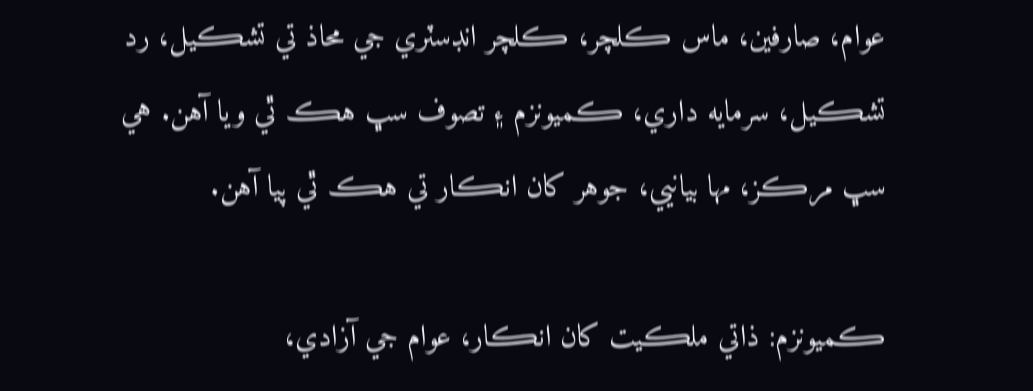عوام، صارفين، ماس ڪلچر، ڪلچر انڊسٽري جي محاذ تي تشڪيل، رد تشڪيل، سرمايه داري، ڪميونزم ۽ تصوف سڀ هڪ ٿي ويا آهن. هي سڀ مرڪز، مها بيانيي، جوهر کان انڪار تي هڪ ٿي پيا آهن.

ڪميونزم: ذاتي ملڪيت کان انڪار، عوام جي آزادي،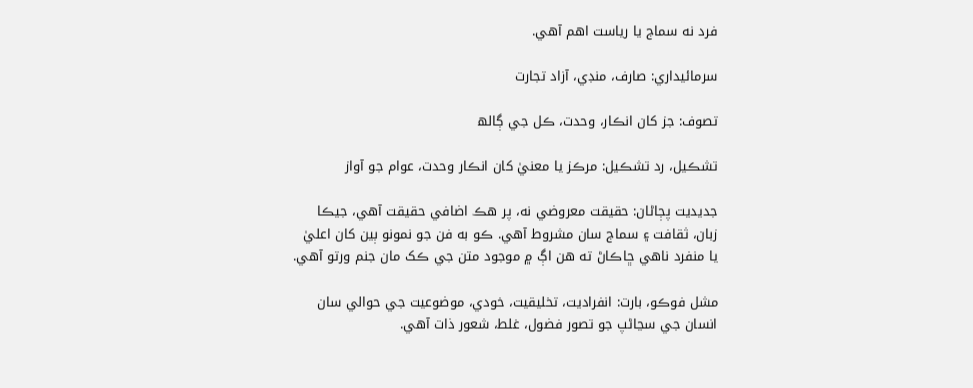فرد نه سماج يا رياست اهم آهي.

سرمائيداري: صارف، منڊي، آزاد تجارت

تصوف: جز کان انڪار، وحدت، ڪل جي ڳالھ

تشڪيل، رد تشڪيل: مرڪز يا معنيٰ کان انڪار وحدت، عوام جو آواز

جديديت پڄاڻان: حقيقت معروضي نه، پر هڪ اضافي حقيقت آهي، جيڪا زبان، ثقافت ۽ سماج سان مشروط آهي. ڪو به فن جو نمونو ٻين کان اعليٰ يا منفرد ناهي ڇاڪاڻ ته هن اڳ ۾ موجود متن جي ڪک مان جنم ورتو آهي.

مشل فوڪو، بارت: انفراديت، تخليقيت، خودي، موضوعيت جي حوالي سان انسان جي سڃاڻپ جو تصور فضول، غلط، شعور ذات آهي.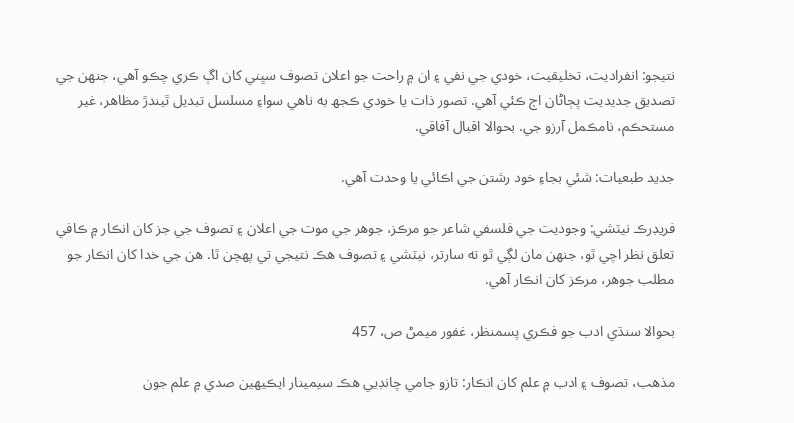نتيجو: انفراديت، تخليقيت، خودي جي نفي ۽ ان ۾ راحت جو اعلان تصوف سڀني کان اڳ ڪري چڪو آهي، جنھن جي تصديق جديديت پڄاڻان اڄ ڪئي آهي. تصور ذات يا خودي ڪجھ به ناهي سواءِ مسلسل تبديل ٿيندڙ مظاهر، غير مستحڪم، نامڪمل آرزو جي. بحوالا اقبال آفاقي.

جديد طبعيات: شئي بجاءِ خود رشتن جي اڪائي يا وحدت آهي.

فريڊرڪ نيٽشي: وجوديت جي فلسفي شاعر جو مرڪز، جوهر جي موت جي اعلان ۽ تصوف جي جز کان انڪار ۾ ڪافي تعلق نظر اچي ٿو، جنھن مان لڳي ٿو ته سارتر، نيٽشي ۽ تصوف هڪ نتيجي تي پهچن ٿا. هن جي خدا کان انڪار جو مطلب جوهر، مرڪز کان انڪار آهي.

بحوالا سنڌي ادب جو فڪري پسمنظر، غفور ميمڻ ص، 457

مذهب، تصوف ۽ ادب ۾ علم کان انڪار: تازو جامي چانڊيي هڪ سيمينار ايڪيهين صدي ۾ علم جون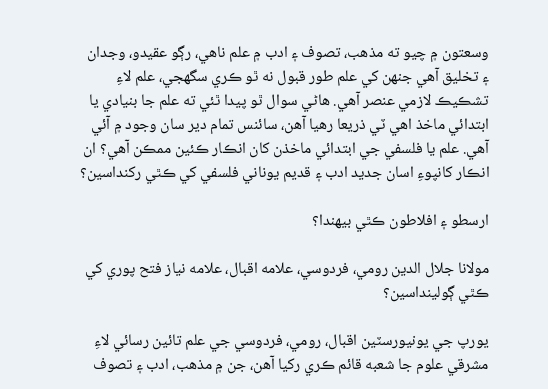وسعتون ۾ چيو ته مذهب، تصوف ۽ ادب ۾ علم ناهي، رڳو عقيدو، وجدان ۽ تخليق آهي جنهن کي علم طور قبول نه ٿو ڪري سگھجي، علم لاءِ تشڪيڪ لازمي عنصر آهي. ھاڻي سوال ٿو پيدا ٿئي ته علم جا بنيادي يا ابتدائي ماخذ اهي ٽي ذريعا رهيا آهن، سائنس تمام دير سان وجود ۾ آئي آهي. علم يا فلسفي جي ابتدائي ماخذن کان انڪار ڪئين ممڪن آهي؟ ان انڪار کانپوءِ اسان جديد ادب ۽ قديم يوناني فلسفي کي ڪٿي رکنداسين؟

ارسطو ۽ افلاطون ڪٿي بيهندا؟

مولانا جلال الدين رومي، فردوسي، علامه اقبال، علامه نياز فتح پوري کي ڪٿي ڳولينداسين؟

يورپ جي يونيورسٽين اقبال، رومي، فردوسي جي علم تائين رسائي لاءِ مشرقي علوم جا شعبه قائم ڪري رکيا آهن، جن ۾ مذهب، ادب ۽ تصوف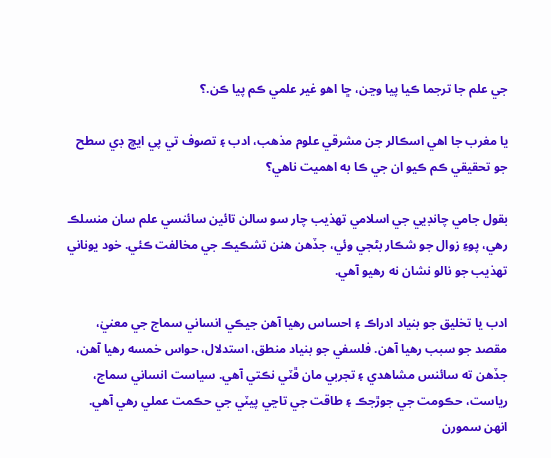جي علم جا ترجما ڪيا پيا وڃن، ڇا اهو غير علمي ڪم پيا ڪن.؟

يا مغرب جا اهي اسڪالر جن مشرقي علوم مذهب، ادب ۽ تصوف تي پي ايڇ ڊي سطح جو تحقيقي ڪم ڪيو ان جي ڪا به اهميت ناهي؟

بقول جامي چانڊيي جي اسلامي تهذيب چار سو سالن تائين سائنسي علم سان منسلڪ رهي، پوءِ زوال جو شڪار بڻجي وئي، جڏھن هنن تشڪيڪ جي مخالفت ڪئي. خود يوناني تهذيب جو نالو نشان نه رهيو آهي.

ادب يا تخليق جو بنياد ادراڪ ۽ احساس رهيا آهن جيڪي انساني سماج جي معنيٰ، مقصد جو سبب رهيا آهن. فلسفي جو بنياد منطق، استدلال، حواس خمسه رهيا آهن، جڏهن ته سائنس مشاهدي ۽ تجربي مان ڦٽي نڪتي آهي. سياست انساني سماج، رياست، حڪومت جي جوڙجڪ ۽ طاقت جي تاڃي پيٽي جي حڪمت عملي رهي آهي. انهن سمورن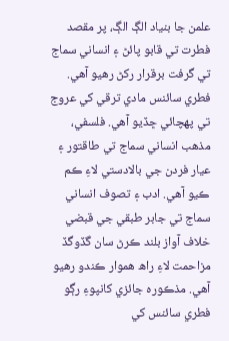علمن جا بنياد الڳ الڳ، پر مقصد فطرت تي قابو پائڻ ۽ انساني سماج تي گرفت برقرار رکڻ رهيو آهي. فطري سائنس مادي ترقي کي عروج تي پهچائي ڇڏيو آهي. فلسفي، مذهب انساني سماج تي طاقتور ۽ عيار فردن جي بالادستي لاءِ ڪم ڪيو آهي. ادب ۽ تصوف انساني سماج تي جابر طبقي جي قبضي خلاف آواز بلند ڪرڻ سان گڏوگڏ مزاحمت لاءِ راھ ھموار ڪندو رهيو آهي. مذڪوره جائزي کانپوءِ رڳو فطري سائنس کي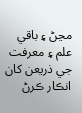مڃڻ ۽ باقي علم ۽ معرفت جي ذريعن کان انڪار ڪرڻ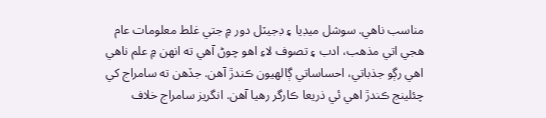مناسب ناهي. سوشل ميڊيا ۽ ڊجيٽل دور ۾ جتي غلط معلومات عام هجي اتي مذهب، ادب ۽ تصوف لاءِ اهو چوڻ آهي ته انهن ۾ علم ناهي اهي رڳو جذباتي، احساساتي ڳالهيون ڪندڙ آهن. جڏهن ته سامراج کي چئلينج ڪندڙ اهي ئي ذريعا ڪارگر رهيا آهن. انگريز سامراج خلاف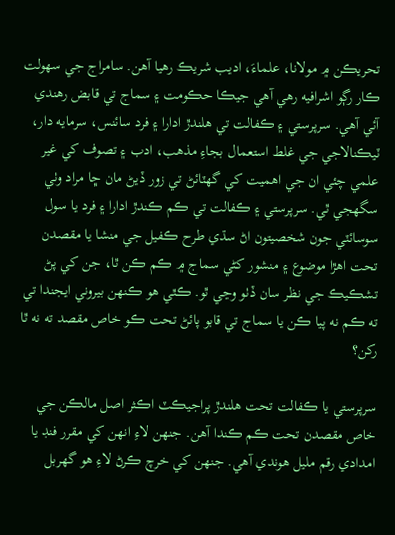تحريڪن ۾ مولانا، علماءَ، اديب شريڪ رهيا آهن. سامراج جي سهولت ڪار رڳو اشرافيه رهي آهي جيڪا حڪومت ۽ سماج تي قابض رهندي آئي آهي. سرپرستي ۽ ڪفالت تي هلندڙ ادارا ۽ فرد سائنس، سرمايه دار، ٽيڪنالاجي جي غلط استعمال بجاءِ مذهب، ادب ۽ تصوف کي غير علمي چئي ان جي اهميت کي گهٽائڻ تي زور ڏيڻ مان ڇا مراد وٺي سگهجي ٿي. سرپرستي ۽ ڪفالت تي ڪم ڪندڙ ادارا ۽ فرد يا سول سوسائٽي جون شخصيتون اڻ سڌي طرح ڪفيل جي منشا يا مقصدن تحت اھڙا موضوع ۽ منشور کڻي سماج ۾ ڪم ڪن ٿا، جن کي پڻ تشڪيڪ جي نظر سان ڏٺو وڃي ٿو. ڪٿي هو ڪنهن بيروني ايجندا تي ته ڪم نه پيا ڪن يا سماج تي قابو پائڻ تحت ڪو خاص مقصد ته نه ٿا رکن؟

سرپرستي يا ڪفالت تحت هلندڙ پراجيڪٽ اڪثر اصل مالڪن جي خاص مقصدن تحت ڪم ڪندا آهن. جنهن لاءِ انهن کي مقرر فنڊ يا امدادي رقم مليل هوندي آهي. جنھن کي خرچ ڪرڻ لاءِ هو گهربل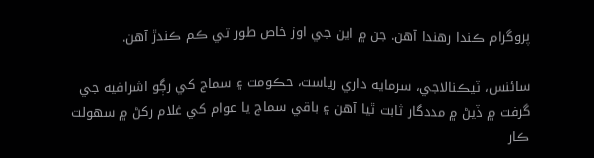پروگرام ڪندا رهندا آهن. جن ۾ اين جي اوز خاص طور تي ڪم ڪندڙ آهن.

سائنس، ٽيڪنالاجي، سرمايه داري رياست، حڪومت ۽ سماج کي رڳو اشرافيه جي گرفت ۾ ڏيڻ ۾ مددگار ثابت ٿيا آهن ۽ باقي سماج يا عوام کي غلام رکڻ ۾ سهولت ڪار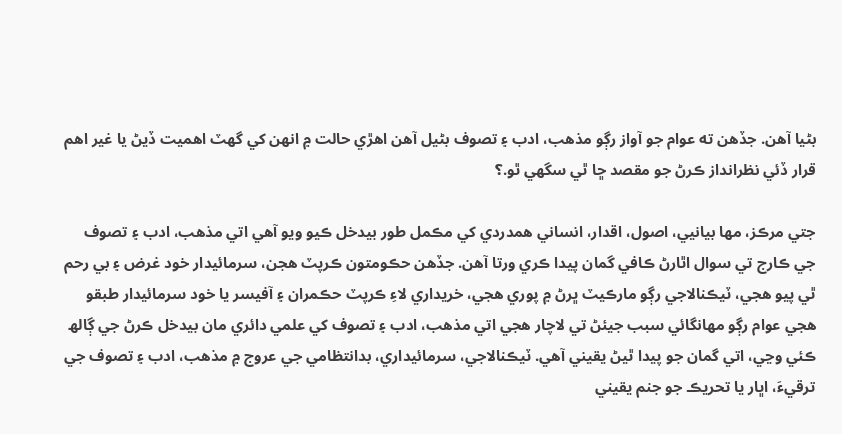بڻيا آهن. جڏهن ته عوام جو آواز رڳو مذهب، ادب ۽ تصوف بڻيل آهن اهڙي حالت ۾ انهن کي گهٽ اهميت ڏيڻ يا غير اهم قرار ڏئي نظرانداز ڪرڻ جو مقصد ڇا ٿي سگهي ٿو.؟

جتي مرڪز، مها بيانيي، اصول، اقدار، انساني همدردي کي مڪمل طور بيدخل ڪيو ويو آهي اتي مذهب، ادب ۽ تصوف جي ڪارج تي سوال اٿارڻ ڪافي گمان پيدا ڪري ورتا آهن. جڏهن حڪومتون ڪرپٽ هجن، سرمائيدار خود غرض ۽ بي رحم ٿي پيو هجي، ٽيڪنالاجي رڳو مارڪيٽ ڀرڻ ۾ پوري هجي، خريداري لاءِ ڪرپٽ حڪمران ۽ آفيسر يا خود سرمائيدار طبقو هجي عوام رڳو مهانگائي سبب جيئڻ تي لاچار هجي اتي مذهب، ادب ۽ تصوف کي علمي دائري مان بيدخل ڪرڻ جي ڳالھ ڪئي وڃي، اتي گمان جو پيدا ٿيڻ يقيني آهي. ٽيڪنالاجي، سرمائيداري، بدانتظامي جي عروج ۾ مذهب، ادب ۽ تصوف جي ترقيءَ، اڀار يا تحريڪ جو جنم يقيني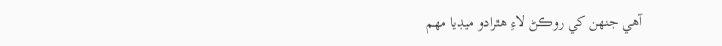آهي جنھن کي روڪڻ لاءِ هٿرادو ميڊيا مهم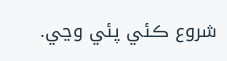شروع ڪئي پئي وڃي.